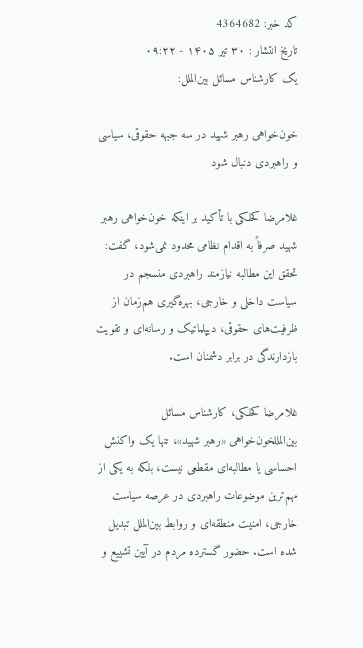کد خبر: 4364682
تاریخ انتشار : ۳۰ تير ۱۴۰۵ - ۰۹:۲۲
یک کارشناس مسائل بین‌الملل:

خون‌خواهی رهبر شهید در سه جبهه حقوقی، سیاسی و راهبردی دنبال شود

غلامرضا کحلکی با تأکید بر اینکه خون‌خواهی رهبر شهید صرفاً به اقدام نظامی محدود نمی‌شود، گفت: تحقق این مطالبه نیازمند راهبردی منسجم در سیاست داخلی و خارجی، بهره‌گیری هم‌زمان از ظرفیت‌های حقوقی، دیپلماتیک و رسانه‌ای و تقویت بازدارندگی در برابر دشمنان است.

غلامرضا کحلکی، کارشناس مسائل بین‌المللخون‌خواهی «رهبر شهید»، تنها یک واکنش احساسی یا مطالبه‌ای مقطعی نیست، بلکه به یکی از مهم‌ترین موضوعات راهبردی در عرصه سیاست خارجی، امنیت منطقه‌ای و روابط بین‌الملل تبدیل شده است. حضور گسترده مردم در آیین تشییع و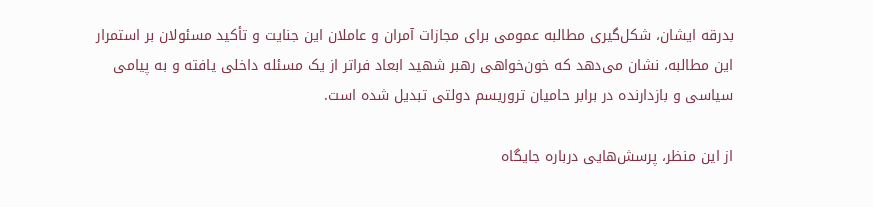بدرقه ایشان، شکل‌گیری مطالبه عمومی برای مجازات آمران و عاملان این جنایت و تأکید مسئولان بر استمرار این مطالبه، نشان می‌دهد که خون‌خواهی رهبر شهید ابعاد فراتر از یک مسئله داخلی یافته و به پیامی سیاسی و بازدارنده در برابر حامیان تروریسم دولتی تبدیل شده است.

از این منظر، پرسش‌هایی درباره جایگاه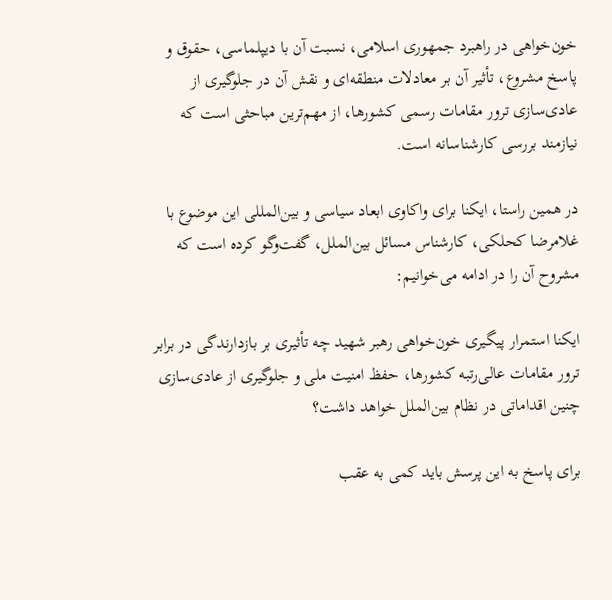خون‌خواهی در راهبرد جمهوری اسلامی، نسبت آن با دیپلماسی، حقوق و پاسخ مشروع، تأثیر آن بر معادلات منطقه‌ای و نقش آن در جلوگیری از عادی‌سازی ترور مقامات رسمی کشورها، از مهم‌ترین مباحثی است که نیازمند بررسی کارشناسانه است.

در همین راستا، ایکنا برای واکاوی ابعاد سیاسی و بین‌المللی این موضوع با غلامرضا کحلکی، کارشناس مسائل بین‌الملل، گفت‌وگو کرده است که مشروح آن را در ادامه می‌خوانیم:

ایکنا استمرار پیگیری خون‌خواهی رهبر شهید چه تأثیری بر بازدارندگی در برابر ترور مقامات عالی‌رتبه کشورها، حفظ امنیت ملی و جلوگیری از عادی‌سازی چنین اقداماتی در نظام بین‌الملل خواهد داشت؟

برای پاسخ به این پرسش باید کمی به عقب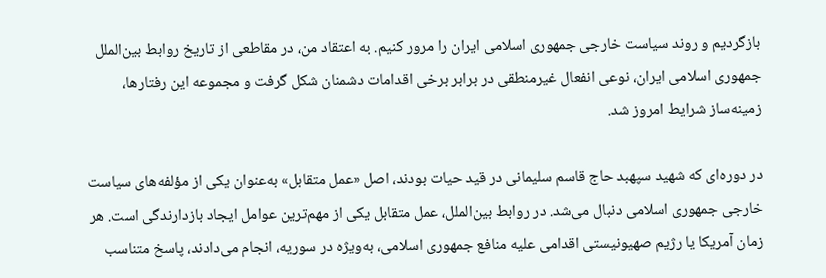بازگردیم و روند سیاست خارجی جمهوری اسلامی ایران را مرور کنیم. به اعتقاد من، در مقاطعی از تاریخ روابط بین‌الملل جمهوری اسلامی ایران، نوعی انفعال غیرمنطقی در برابر برخی اقدامات دشمنان شکل گرفت و مجموعه این رفتارها، زمینه‌ساز شرایط امروز شد.

در دوره‌ای که شهید سپهبد حاج قاسم سلیمانی در قید حیات بودند، اصل «عمل متقابل» به‌عنوان یکی از مؤلفه‌های سیاست خارجی جمهوری اسلامی دنبال می‌شد. در روابط بین‌الملل، عمل متقابل یکی از مهم‌ترین عوامل ایجاد بازدارندگی است. هر زمان آمریکا یا رژیم صهیونیستی اقدامی علیه منافع جمهوری اسلامی، به‌ویژه در سوریه، انجام می‌دادند، پاسخ متناسب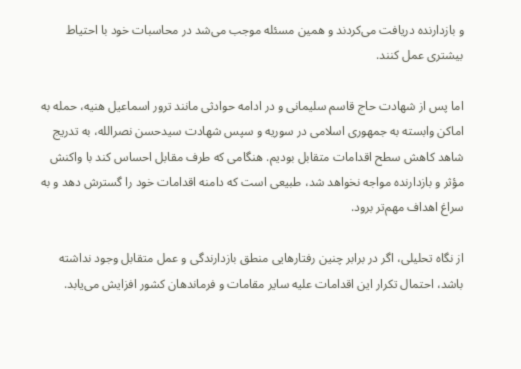و بازدارنده دریافت می‌کردند و همین مسئله موجب می‌شد در محاسبات خود با احتیاط بیشتری عمل کنند.

اما پس از شهادت حاج قاسم سلیمانی و در ادامه حوادثی مانند ترور اسماعیل هنیه، حمله به اماکن وابسته به جمهوری اسلامی در سوریه و سپس شهادت سیدحسن نصرالله، به تدریج شاهد کاهش سطح اقدامات متقابل بودیم. هنگامی که طرف مقابل احساس کند با واکنش مؤثر و بازدارنده مواجه نخواهد شد، طبیعی است که دامنه اقدامات خود را گسترش دهد و به سراغ اهداف مهم‌تر برود.

از نگاه تحلیلی، اگر در برابر چنین رفتارهایی منطق بازدارندگی و عمل متقابل وجود نداشته باشد، احتمال تکرار این اقدامات علیه سایر مقامات و فرماندهان کشور افزایش می‌یابد.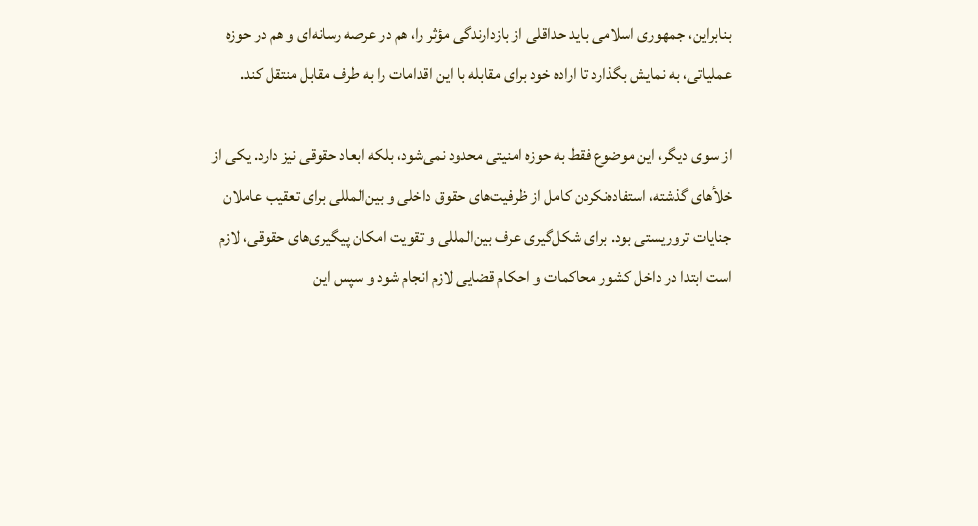بنابراین، جمهوری اسلامی باید حداقلی از بازدارندگی مؤثر را، هم در عرصه رسانه‌ای و هم در حوزه عملیاتی، به نمایش بگذارد تا اراده خود برای مقابله با این اقدامات را به طرف مقابل منتقل کند.

از سوی دیگر، این موضوع فقط به حوزه امنیتی محدود نمی‌شود، بلکه ابعاد حقوقی نیز دارد. یکی از خلأهای گذشته، استفاده‌نکردن کامل از ظرفیت‌های حقوق داخلی و بین‌المللی برای تعقیب عاملان جنایات تروریستی بود. برای شکل‌گیری عرف بین‌المللی و تقویت امکان پیگیری‌های حقوقی، لازم است ابتدا در داخل کشور محاکمات و احکام قضایی لازم انجام شود و سپس این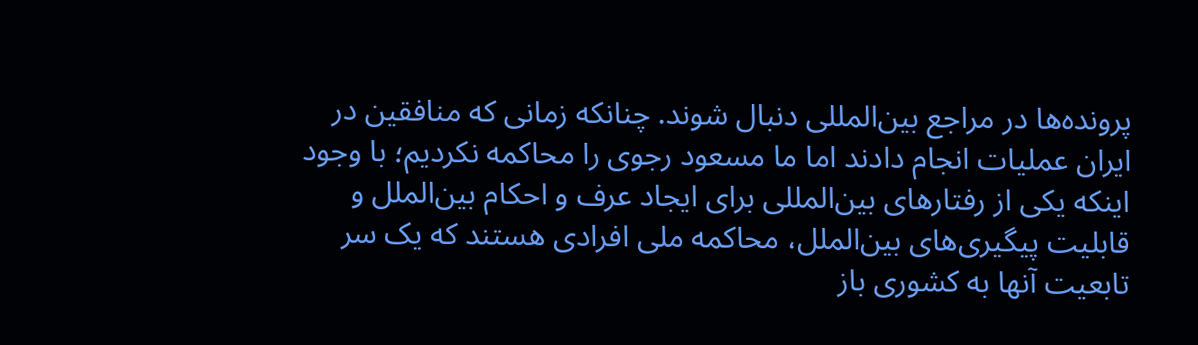پرونده‌ها در مراجع بین‌المللی دنبال شوند. چنانکه زمانی که منافقین در ایران عملیات انجام دادند اما ما مسعود رجوی را محاکمه نکردیم؛ با وجود اینکه یکی از رفتارهای بین‌المللی برای ایجاد عرف و احکام بین‌الملل و قابلیت پیگیری‌های بین‌الملل، محاکمه ملی افرادی هستند که یک سر تابعیت آنها به کشوری باز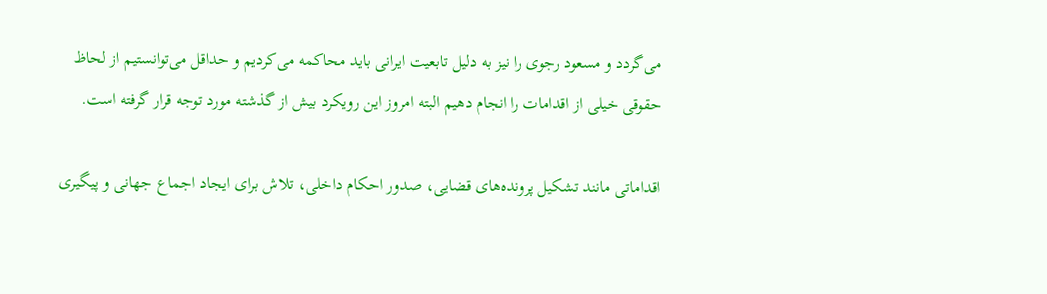می‌گردد و مسعود رجوی را نیز به دلیل تابعیت ایرانی باید محاکمه می‌کردیم و حداقل می‌توانستیم از لحاظ حقوقی خیلی از اقدامات را انجام دهیم البته امروز این رویکرد بیش از گذشته مورد توجه قرار گرفته است.

اقداماتی مانند تشکیل پرونده‌های قضایی، صدور احکام داخلی، تلاش برای ایجاد اجماع جهانی و پیگیری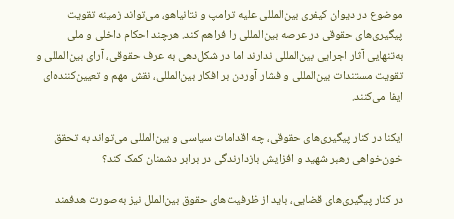موضوع در دیوان کیفری بین‌المللی علیه ترامپ و نتانیاهو، می‌تواند زمینه تقویت پیگیری‌های حقوقی در عرصه بین‌المللی را فراهم کند. هرچند احکام داخلی و ملی به‌تنهایی آثار اجرایی بین‌المللی ندارند اما در شکل‌دهی به عرف حقوقی، آرای بین‌المللی و تقویت مستندات بین‌المللی و فشار آوردن بر افکار بین‌المللی، نقش مهم و تعیین‌کننده‌ای ایفا می‌کنند.

ایکنا در کنار پیگیری‌های حقوقی، چه اقدامات سیاسی و بین‌المللی می‌تواند به تحقق خون‌خواهی رهبر شهید و افزایش بازدارندگی در برابر دشمنان کمک کند؟

در کنار پیگیری‌های قضایی، باید از ظرفیت‌های حقوق بین‌الملل نیز به‌صورت هدفمند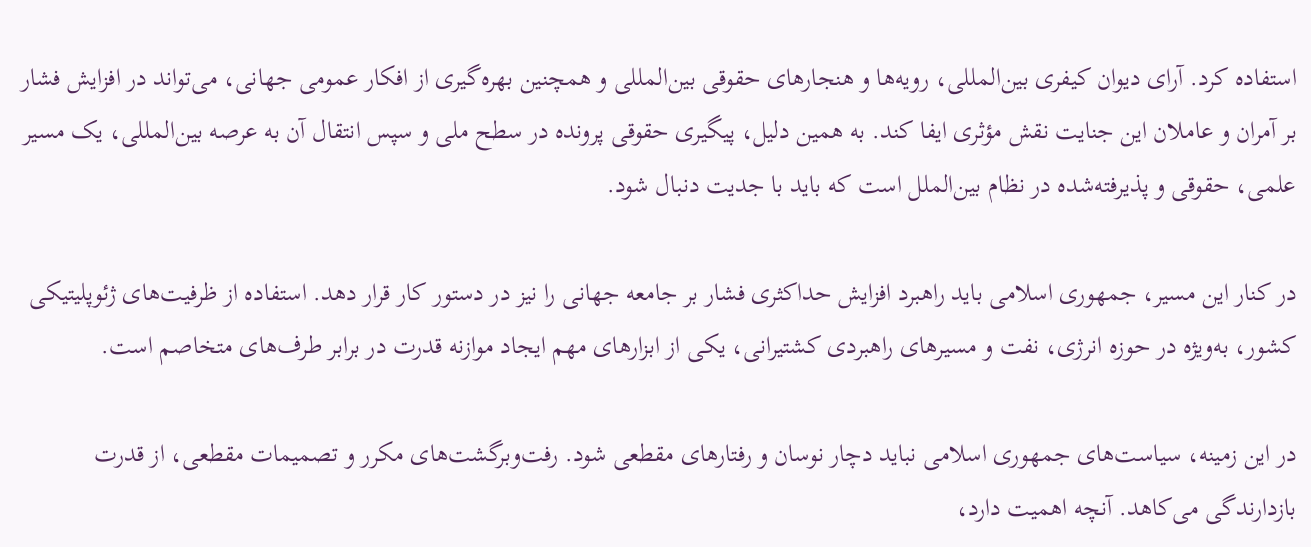استفاده کرد. آرای دیوان کیفری بین‌المللی، رویه‌ها و هنجارهای حقوقی بین‌المللی و همچنین بهره‌گیری از افکار عمومی جهانی، می‌تواند در افزایش فشار بر آمران و عاملان این جنایت نقش مؤثری ایفا کند. به همین دلیل، پیگیری حقوقی پرونده در سطح ملی و سپس انتقال آن به عرصه بین‌المللی، یک مسیر علمی، حقوقی و پذیرفته‌شده در نظام بین‌الملل است که باید با جدیت دنبال شود.

در کنار این مسیر، جمهوری اسلامی باید راهبرد افزایش حداکثری فشار بر جامعه جهانی را نیز در دستور کار قرار دهد. استفاده از ظرفیت‌های ژئوپلیتیکی کشور، به‌ویژه در حوزه انرژی، نفت و مسیرهای راهبردی کشتیرانی، یکی از ابزارهای مهم ایجاد موازنه قدرت در برابر طرف‌های متخاصم است.

در این زمینه، سیاست‌های جمهوری اسلامی نباید دچار نوسان و رفتارهای مقطعی شود. رفت‌وبرگشت‌های مکرر و تصمیمات مقطعی، از قدرت بازدارندگی می‌کاهد. آنچه اهمیت دارد،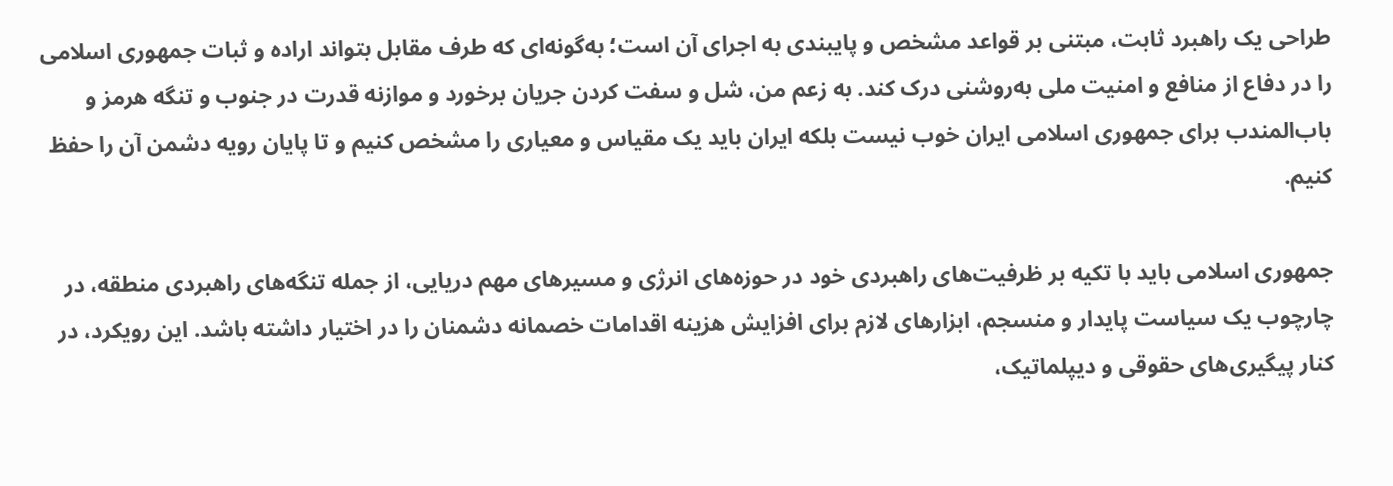طراحی یک راهبرد ثابت، مبتنی بر قواعد مشخص و پایبندی به اجرای آن است؛ به‌گونه‌ای که طرف مقابل بتواند اراده و ثبات جمهوری اسلامی را در دفاع از منافع و امنیت ملی به‌روشنی درک کند. به زعم من، شل و سفت کردن جریان برخورد و موازنه قدرت در جنوب و تنگه هرمز و باب‌المندب برای جمهوری اسلامی ایران خوب نیست بلکه ایران باید یک مقیاس و معیاری را مشخص کنیم و تا پایان رویه دشمن آن را حفظ کنیم.

جمهوری اسلامی باید با تکیه بر ظرفیت‌های راهبردی خود در حوزه‌های انرژی و مسیرهای مهم دریایی، از جمله تنگه‌های راهبردی منطقه، در چارچوب یک سیاست پایدار و منسجم، ابزارهای لازم برای افزایش هزینه اقدامات خصمانه دشمنان را در اختیار داشته باشد. این رویکرد، در کنار پیگیری‌های حقوقی و دیپلماتیک،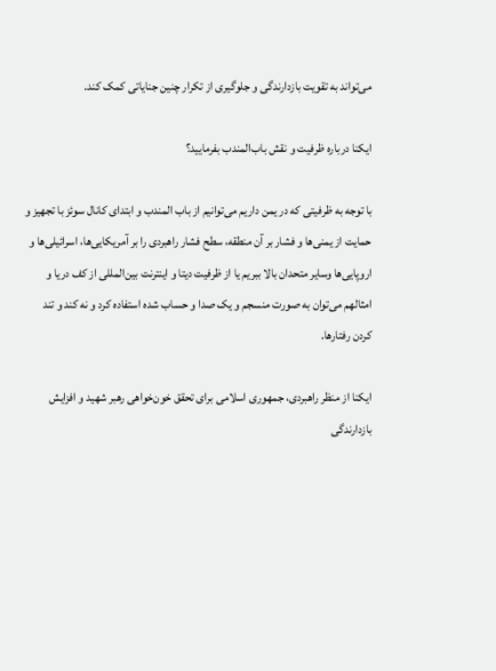می‌تواند به تقویت بازدارندگی و جلوگیری از تکرار چنین جنایاتی کمک کند.

ایکنا درباره ظرفیت و نقش باب‌المندب بفرمایید؟

با توجه به ظرفیتی که در یمن داریم می‌توانیم از باب المندب و ابتدای کانال سوئز با تجهیز و حمایت از یمنی‌ها و فشار بر آن منطقه، سطح فشار راهبردی را بر آمریکایی‌ها، اسرائیلی‌ها و اروپایی‌ها وسایر متحدان بالا ببریم یا از ظرفیت دیتا و اینترنت بین‌المللی از کف دریا و امثالهم می‌توان به صورت منسجم و یک صدا و حساب شده استفاده کرد و نه کند و تند کردن رفتارها.

ایکنا از منظر راهبردی، جمهوری اسلامی برای تحقق خون‌خواهی رهبر شهید و افزایش بازدارندگی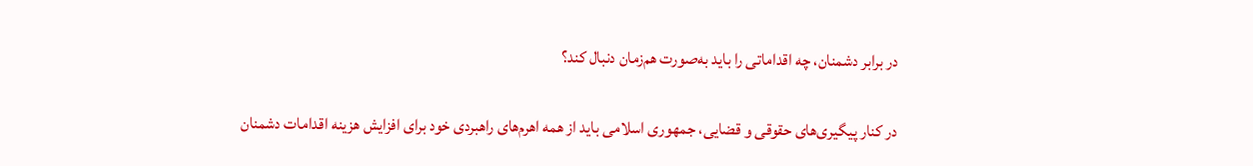در برابر دشمنان، چه اقداماتی را باید به‌صورت هم‌زمان دنبال کند؟

در کنار پیگیری‌های حقوقی و قضایی، جمهوری اسلامی باید از همه اهرم‌های راهبردی خود برای افزایش هزینه اقدامات دشمنان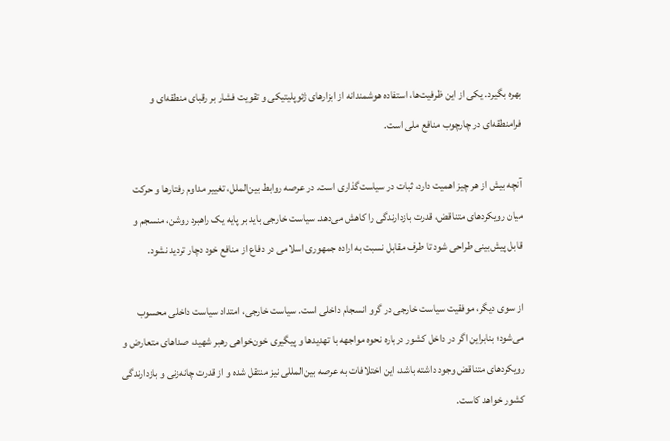بهره بگیرد. یکی از این ظرفیت‌ها، استفاده هوشمندانه از ابزارهای ژئوپلیتیکی و تقویت فشار بر رقبای منطقه‌ای و فرامنطقه‌ای در چارچوب منافع ملی است.

آنچه بیش از هر چیز اهمیت دارد، ثبات در سیاست‌گذاری است. در عرصه روابط بین‌الملل، تغییر مداوم رفتارها و حرکت میان رویکردهای متناقض، قدرت بازدارندگی را کاهش می‌دهد. سیاست خارجی باید بر پایه یک راهبرد روشن، منسجم و قابل پیش‌بینی طراحی شود تا طرف مقابل نسبت به اراده جمهوری اسلامی در دفاع از منافع خود دچار تردید نشود.

از سوی دیگر، موفقیت سیاست خارجی در گرو انسجام داخلی است. سیاست خارجی، امتداد سیاست داخلی محسوب می‌شود؛ بنابراین اگر در داخل کشور درباره نحوه مواجهه با تهدیدها و پیگیری خون‌خواهی رهبر شهید، صداهای متعارض و رویکردهای متناقض وجود داشته باشد، این اختلافات به عرصه بین‌المللی نیز منتقل شده و از قدرت چانه‌زنی و بازدارندگی کشور خواهد کاست.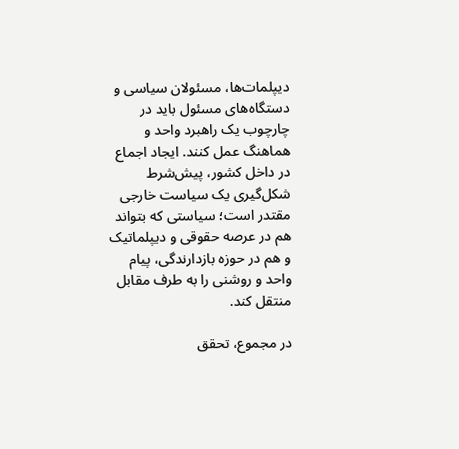دیپلمات‌ها، مسئولان سیاسی و دستگاه‌های مسئول باید در چارچوب یک راهبرد واحد و هماهنگ عمل کنند. ایجاد اجماع در داخل کشور، پیش‌شرط شکل‌گیری یک سیاست خارجی مقتدر است؛ سیاستی که بتواند هم در عرصه حقوقی و دیپلماتیک و هم در حوزه بازدارندگی، پیام واحد و روشنی را به طرف مقابل منتقل کند.

در مجموع، تحقق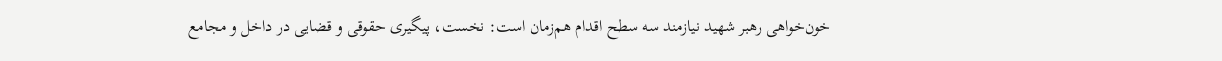خون‌خواهی رهبر شهید نیازمند سه سطح اقدام هم‌زمان است: نخست، پیگیری حقوقی و قضایی در داخل و مجامع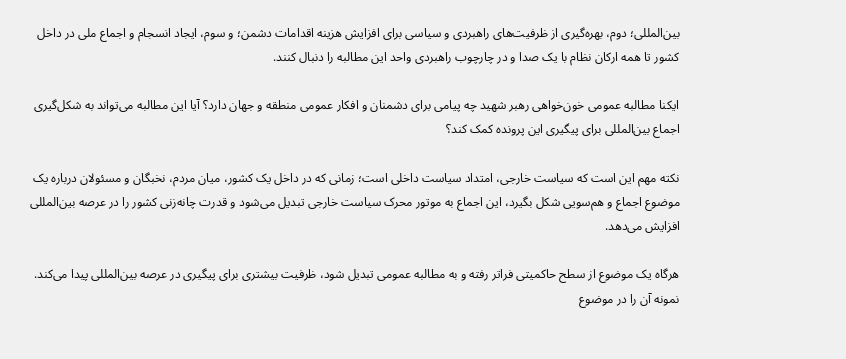بین‌المللی؛ دوم، بهره‌گیری از ظرفیت‌های راهبردی و سیاسی برای افزایش هزینه اقدامات دشمن؛ و سوم، ایجاد انسجام و اجماع ملی در داخل کشور تا همه ارکان نظام با یک صدا و در چارچوب راهبردی واحد این مطالبه را دنبال کنند.

ایکنا مطالبه عمومی خون‌خواهی رهبر شهید چه پیامی برای دشمنان و افکار عمومی منطقه و جهان دارد؟ آیا این مطالبه می‌تواند به شکل‌گیری اجماع بین‌المللی برای پیگیری این پرونده کمک کند؟

نکته مهم این است که سیاست خارجی، امتداد سیاست داخلی است؛ زمانی که در داخل یک کشور، میان مردم، نخبگان و مسئولان درباره یک موضوع اجماع و هم‌سویی شکل بگیرد، این اجماع به موتور محرک سیاست خارجی تبدیل می‌شود و قدرت چانه‌زنی کشور را در عرصه بین‌المللی افزایش می‌دهد.

هرگاه یک موضوع از سطح حاکمیتی فراتر رفته و به مطالبه عمومی تبدیل شود، ظرفیت بیشتری برای پیگیری در عرصه بین‌المللی پیدا می‌کند. نمونه آن را در موضوع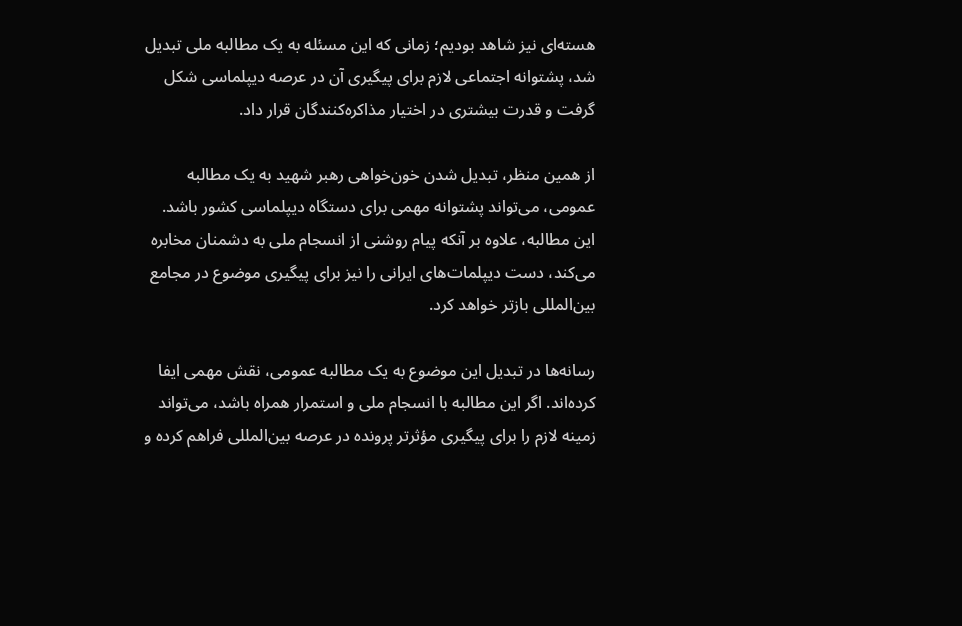هسته‌ای نیز شاهد بودیم؛ زمانی که این مسئله به یک مطالبه ملی تبدیل شد، پشتوانه اجتماعی لازم برای پیگیری آن در عرصه دیپلماسی شکل گرفت و قدرت بیشتری در اختیار مذاکره‌کنندگان قرار داد.

از همین منظر، تبدیل شدن خون‌خواهی رهبر شهید به یک مطالبه عمومی، می‌تواند پشتوانه مهمی برای دستگاه دیپلماسی کشور باشد. این مطالبه، علاوه بر آنکه پیام روشنی از انسجام ملی به دشمنان مخابره می‌کند، دست دیپلمات‌های ایرانی را نیز برای پیگیری موضوع در مجامع بین‌المللی بازتر خواهد کرد.

رسانه‌ها در تبدیل این موضوع به یک مطالبه عمومی، نقش مهمی ایفا کرده‌اند. اگر این مطالبه با انسجام ملی و استمرار همراه باشد، می‌تواند زمینه لازم را برای پیگیری مؤثرتر پرونده در عرصه بین‌المللی فراهم کرده و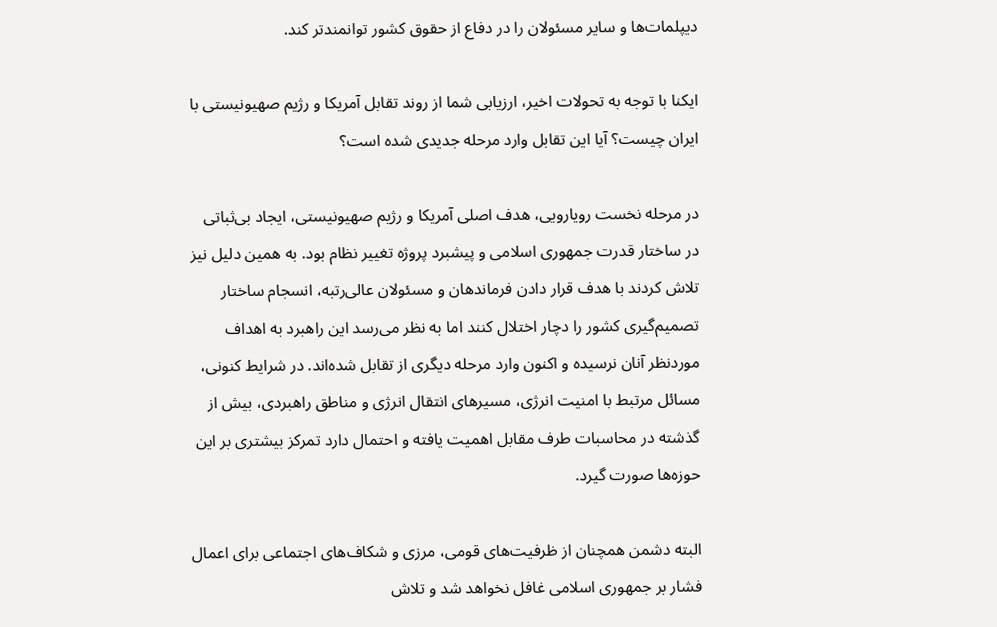دیپلمات‌ها و سایر مسئولان را در دفاع از حقوق کشور توانمندتر کند.

ایکنا با توجه به تحولات اخیر، ارزیابی شما از روند تقابل آمریکا و رژیم صهیونیستی با ایران چیست؟ آیا این تقابل وارد مرحله جدیدی شده است؟

در مرحله نخست رویارویی، هدف اصلی آمریکا و رژیم صهیونیستی، ایجاد بی‌ثباتی در ساختار قدرت جمهوری اسلامی و پیشبرد پروژه تغییر نظام بود. به همین دلیل نیز تلاش کردند با هدف قرار دادن فرماندهان و مسئولان عالی‌رتبه، انسجام ساختار تصمیم‌گیری کشور را دچار اختلال کنند اما به نظر می‌رسد این راهبرد به اهداف موردنظر آنان نرسیده و اکنون وارد مرحله دیگری از تقابل شده‌اند. در شرایط کنونی، مسائل مرتبط با امنیت انرژی، مسیرهای انتقال انرژی و مناطق راهبردی، بیش از گذشته در محاسبات طرف مقابل اهمیت یافته و احتمال دارد تمرکز بیشتری بر این حوزه‌ها صورت گیرد.

البته دشمن همچنان از ظرفیت‌های قومی، مرزی و شکاف‌های اجتماعی برای اعمال فشار بر جمهوری اسلامی غافل نخواهد شد و تلاش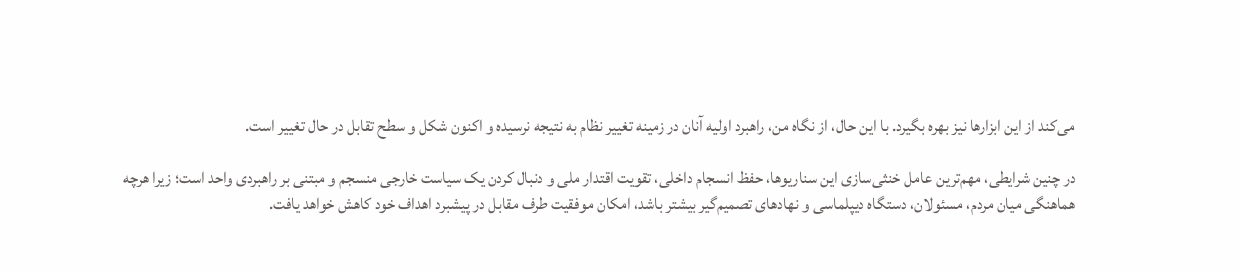می‌کند از این ابزارها نیز بهره بگیرد. با این حال، از نگاه من، راهبرد اولیه آنان در زمینه تغییر نظام به نتیجه نرسیده و اکنون شکل و سطح تقابل در حال تغییر است.

در چنین شرایطی، مهم‌ترین عامل خنثی‌سازی این سناریوها، حفظ انسجام داخلی، تقویت اقتدار ملی و دنبال کردن یک سیاست خارجی منسجم و مبتنی بر راهبردی واحد است؛ زیرا هرچه هماهنگی میان مردم، مسئولان، دستگاه دیپلماسی و نهادهای تصمیم‌گیر بیشتر باشد، امکان موفقیت طرف مقابل در پیشبرد اهداف خود کاهش خواهد یافت.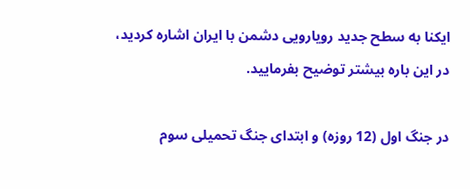ایکنا به سطح جدید رویارویی دشمن با ایران اشاره کردید، در این باره بیشتر توضیح بفرمایید.

در جنگ اول (12 روزه) و ابتدای جنگ تحمیلی سوم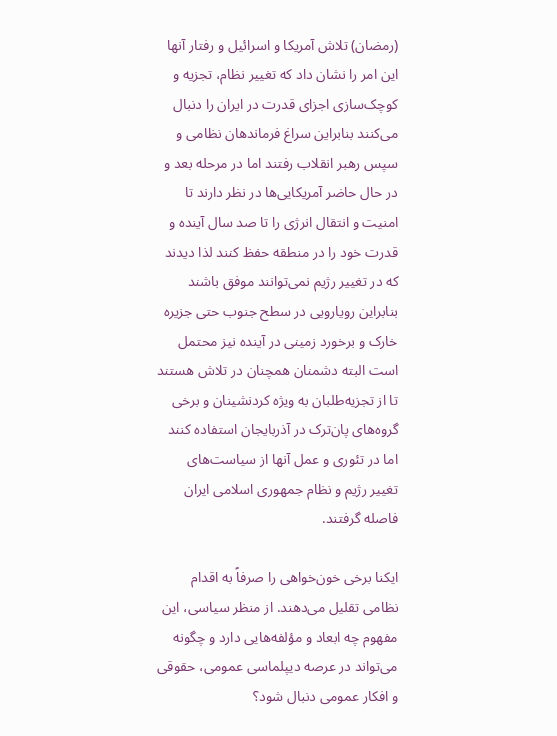(رمضان) تلاش آمریکا و اسرائیل و رفتار آنها این امر را نشان داد که تغییر نظام، تجزیه و کوچک‌سازی اجزای قدرت در ایران را دنبال می‌کنند بنابراین سراغ فرماندهان نظامی و سپس رهبر انقلاب رفتند اما در مرحله بعد و در حال حاضر آمریکایی‌ها در نظر دارند تا امنیت و انتقال انرژی را تا صد سال آینده و قدرت خود را در منطقه حفظ کنند لذا دیدند که در تغییر رژیم نمی‌توانند موفق باشند بنابراین رویارویی در سطح جنوب حتی جزیره خارک و برخورد زمینی در آینده نیز محتمل است البته دشمنان همچنان در تلاش هستند تا از تجزیه‌طلبان به ویژه کردنشینان و برخی گروه‌های پان‌ترک‌ در آذربایجان استفاده کنند اما در تئوری و عمل آنها از سیاست‌های تغییر رژیم و نظام جمهوری اسلامی ایران فاصله گرفتند.

ایکنا برخی خون‌خواهی را صرفاً به اقدام نظامی تقلیل می‌دهند. از منظر سیاسی، این مفهوم چه ابعاد و مؤلفه‌هایی دارد و چگونه می‌تواند در عرصه دیپلماسی عمومی، حقوقی و افکار عمومی دنبال شود؟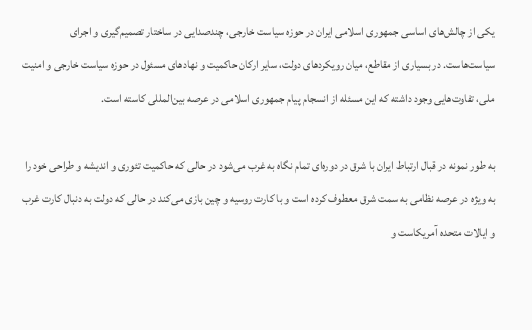یکی از چالش‌های اساسی جمهوری اسلامی ایران در حوزه سیاست خارجی، چندصدایی در ساختار تصمیم‌گیری و اجرای سیاست‌هاست. در بسیاری از مقاطع، میان رویکردهای دولت، سایر ارکان حاکمیت و نهادهای مسئول در حوزه سیاست خارجی و امنیت ملی، تفاوت‌هایی وجود داشته که این مسئله از انسجام پیام جمهوری اسلامی در عرصه بین‌المللی کاسته است.

به طور نمونه در قبال ارتباط ایران با شرق در دوره‌ای تمام نگاه به غرب می‌شود در حالی که حاکمیت تئوری و اندیشه و طراحی خود را به ویژه در عرصه نظامی به سمت شرق معطوف کرده است و با کارت روسیه و چین بازی می‌کند در حالی که دولت به دنبال کارت غرب و ایالات متحده آمریکاست و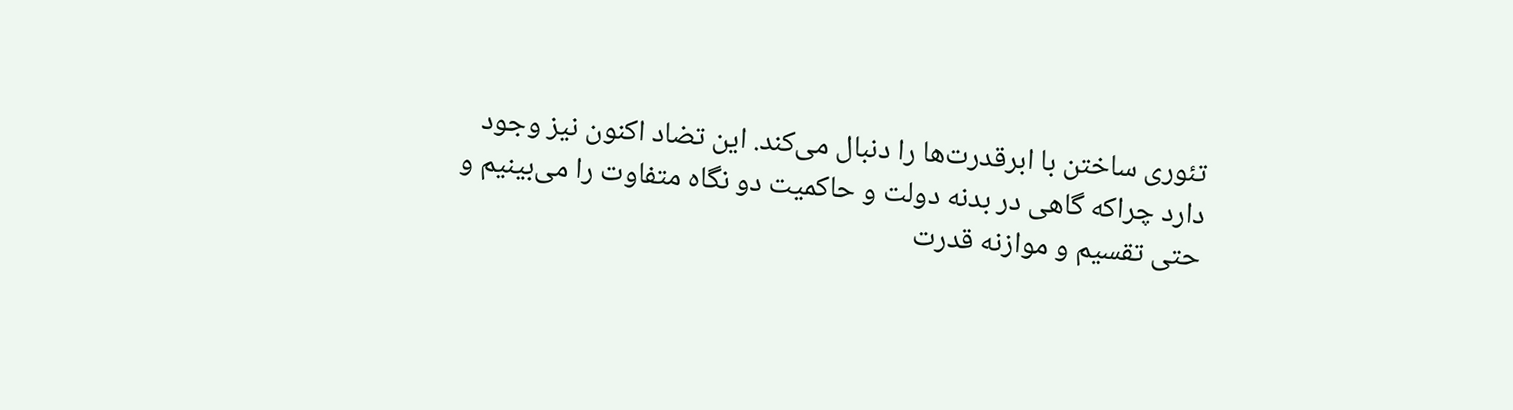تئوری ساختن با ابرقدرت‌ها را دنبال می‌کند. این تضاد اکنون نیز وجود دارد چراکه گاهی در بدنه دولت و حاکمیت دو نگاه متفاوت را می‌بینیم و حتی تقسیم و موازنه قدرت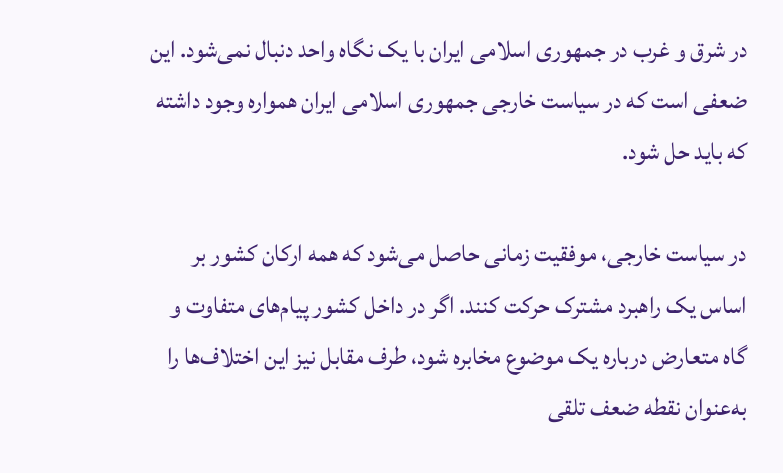در شرق و غرب در جمهوری اسلامی ایران با یک نگاه واحد دنبال نمی‌شود. این ضعفی است که در سیاست خارجی جمهوری اسلامی ایران همواره وجود داشته که باید حل شود.

در سیاست خارجی، موفقیت زمانی حاصل می‌شود که همه ارکان کشور بر اساس یک راهبرد مشترک حرکت کنند. اگر در داخل کشور پیام‌های متفاوت و گاه متعارض درباره یک موضوع مخابره شود، طرف مقابل نیز این اختلاف‌ها را به‌عنوان نقطه ضعف تلقی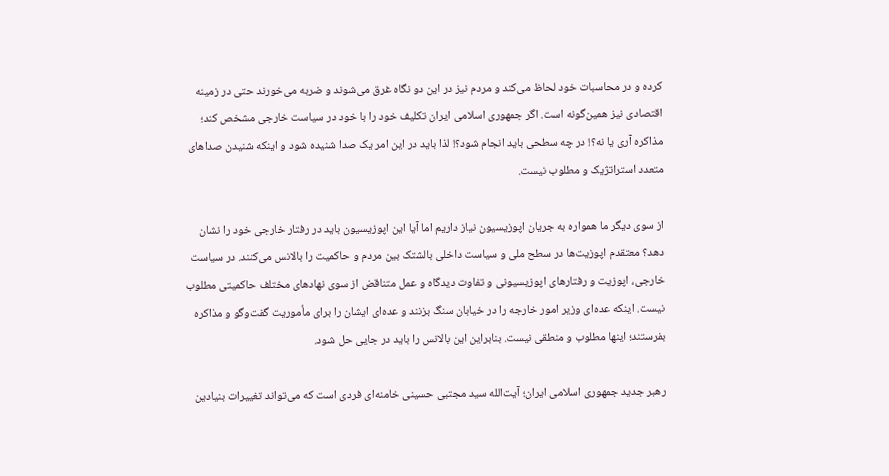کرده و در محاسبات خود لحاظ می‌کند و مردم نیز در این دو نگاه غرق می‌شوند و ضربه می‌خورند حتی در زمینه اقتصادی نیز همین‌گونه است. اگر جمهوری اسلامی ایران تکلیف خود را با خود در سیاست خارجی مشخص کند؛ مذاکره آری یا نه؟! در چه سطحی باید انجام شود؟! لذا باید در این امر یک صدا شنیده شود و اینکه شنیدن صداهای متعدد استراتژیک و مطلوب نیست.

از سوی دیگر ما همواره به جریان اپوزیسیون نیاز داریم اما آیا این اپوزیسیون باید در رفتار خارجی خود را نشان دهد؟ معتقدم اپوزیت‌ها در سطح ملی و سیاست داخلی بالشتک بین مردم و حاکمیت را بالانس می‌کنند. در سیاست خارجی، اپوزیت و رفتارهای اپوزیسیونی و تفاوت دیدگاه و عمل متناقض از سوی نهادهای مختلف حاکمیتی مطلوب نیست. اینکه عده‌ای وزیر امور خارجه را در خیابان سنگ بزنند و عده‌ای ایشان را برای مأموریت گفت‌وگو و مذاکره بفرستند؛ اینها مطلوب و منطقی نیست. بنابراین این بالانس را باید در جایی حل شود.

رهبر جدید جمهوری اسلامی ایران؛ آیت‌الله سید مجتبی حسینی خامنه‌ای فردی است که می‌تواند تغییرات بنیادین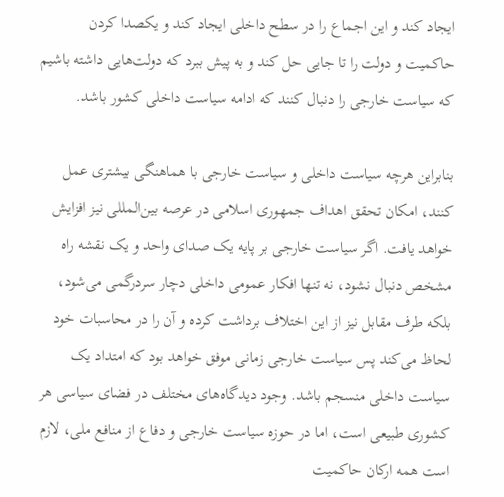ایجاد کند و این اجماع را در سطح داخلی ایجاد کند و یکصدا کردن حاکمیت و دولت را تا جایی حل کند و به پیش ببرد که دولت‌هایی داشته باشیم که سیاست خارجی را دنبال کنند که ادامه سیاست داخلی کشور باشد.

بنابراین هرچه سیاست داخلی و سیاست خارجی با هماهنگی بیشتری عمل کنند، امکان تحقق اهداف جمهوری اسلامی در عرصه بین‌المللی نیز افزایش خواهد یافت. اگر سیاست خارجی بر پایه یک صدای واحد و یک نقشه راه مشخص دنبال نشود، نه تنها افکار عمومی داخلی دچار سردرگمی می‌شود، بلکه طرف مقابل نیز از این اختلاف برداشت کرده و آن را در محاسبات خود لحاظ می‌کند پس سیاست خارجی زمانی موفق خواهد بود که امتداد یک سیاست داخلی منسجم باشد. وجود دیدگاه‌های مختلف در فضای سیاسی هر کشوری طبیعی است، اما در حوزه سیاست خارجی و دفاع از منافع ملی، لازم است همه ارکان حاکمیت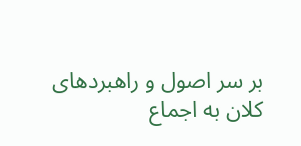بر سر اصول و راهبردهای کلان به اجماع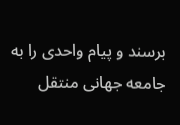برسند و پیام واحدی را به جامعه جهانی منتقل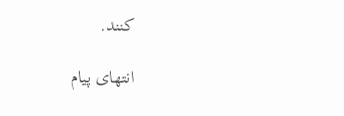کنند.

انتهای پیام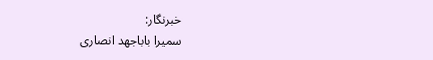خبرنگار:
سمیرا باباجهد انصاری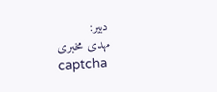دبیر:
مهدی مخبری
captcha